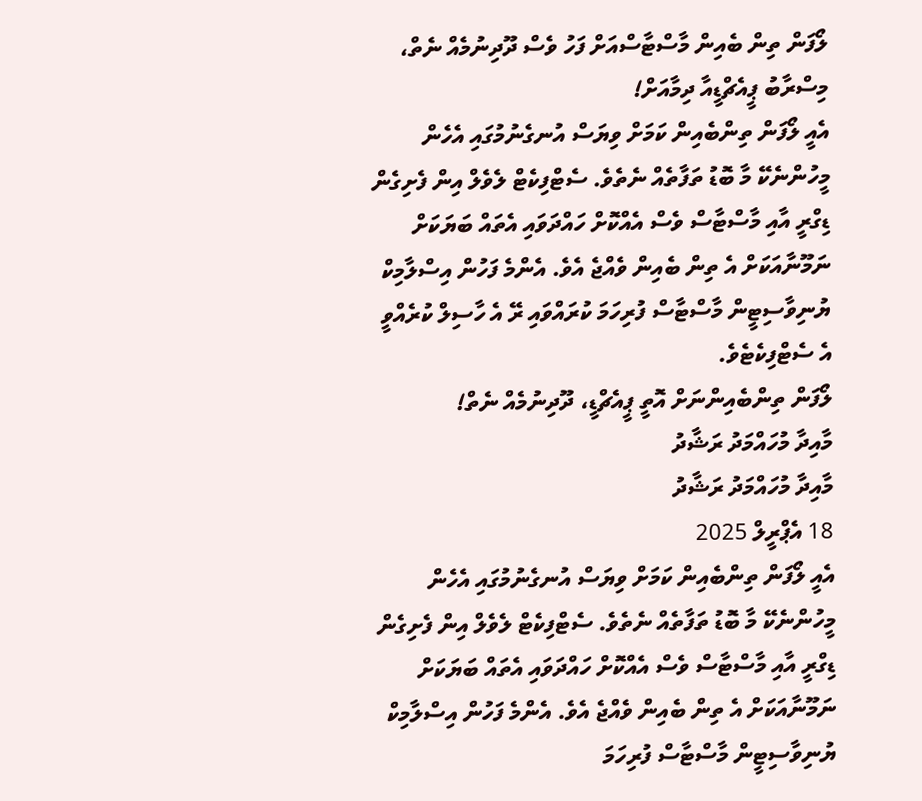ލޯފަން ތިން ބެއިން މާސްޓާސްއަށް ފަހު ވެސް ދޫދިނުމެއް ނެތް، މިސްރާބު ޕީއެޗްޑީއާ ދިމާއަށް!
އެއީ ލޯފަން ތިންބެއިން ކަމަށް ވިޔަސް އުނގެނުމުގައި އެހެން މީހުންނެކޭ މާ ބޮޑު ތަފާތެއް ނެތެވެ. ސެޓްފިކެޓް ލެވެލް އިން ފެށިގެން ޑިގްރީ އާއި މާސްޓާސް ވެސް އެއްކޮށް ހައްދަވައި އެތައް ބަޔަކަށް ނަމޫނާއަކަށް އެ ތިން ބެއިން ވެއްޖެ އެވެ. އެންމެ ފަހުން އިސްލާމިކް ޔުނިވާސިޓީން މާސްޓާސް ފުރިހަމަ ކުރައްވައި ރޭ އެ ހާސިލް ކުރެއްވީ އެ ސެޓްފިކެޓެވެ.
ލޯފަން ތިންބެއިންނަށް އޮތީ ޕީއެޗްޑީ، ދޫދިނުމެއް ނެތް!
މާއިދާ މުހައްމަދު ރަޝާދު
މާއިދާ މުހައްމަދު ރަޝާދު
18 އެޕްރީލް 2025
އެއީ ލޯފަން ތިންބެއިން ކަމަށް ވިޔަސް އުނގެނުމުގައި އެހެން މީހުންނެކޭ މާ ބޮޑު ތަފާތެއް ނެތެވެ. ސެޓްފިކެޓް ލެވެލް އިން ފެށިގެން ޑިގްރީ އާއި މާސްޓާސް ވެސް އެއްކޮށް ހައްދަވައި އެތައް ބަޔަކަށް ނަމޫނާއަކަށް އެ ތިން ބެއިން ވެއްޖެ އެވެ. އެންމެ ފަހުން އިސްލާމިކް ޔުނިވާސިޓީން މާސްޓާސް ފުރިހަމަ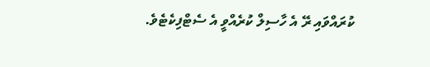ކުރައްވައި ރޭ އެ ހާސިލް ކުރެއްވީ އެ ސެޓްފިކެޓެވެ.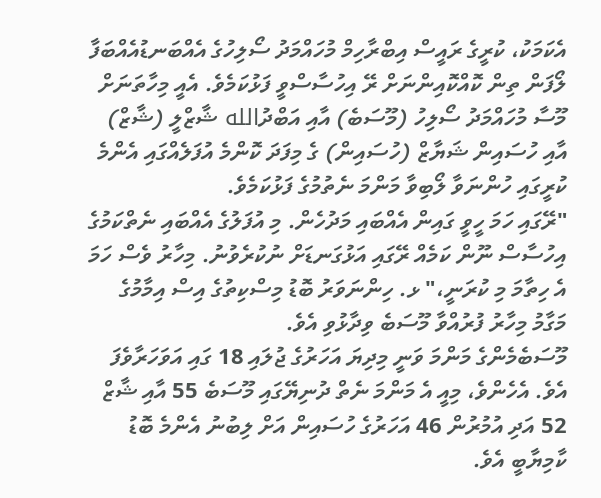އެކަމަކު، ކުރީގެ ރައީސް އިބްރާހިމް މުހައްމަދު ސޯލިހުގެ އެއްބަނޑުއެއްބަފާ ލޯފަން ތިން ކޮއްކޮއިންނަށް ރޭ އިހުސާސްވީ ފަޅުކަމެވެ. އެއީ މިހާތަނަށް މޫސާ މުހައްމަދު ސޯލިހު (މޫސަބެ) އާއި އަބްދުالله ޝާޒްލީ (ޝާޒް) އާއި ހުސައިން ޝަޔާޒް (ހުސައިން) ގެ މިފަދަ ކޮންމެ އުފަލެއްގައި އެންމެ ކުރީގައި ހުންނަވާ ލޯބިވާ މަންމަ ނެތުމުގެ ފަޅުކަމެވެ.
"ރޭގައި ހަމަ ހީވީ ގައިން އެއްބައި މަދުހެން. މި އުފަލުގެ އެއްބައި ނެތްކަމުގެ އިހުސާސް ނޫން ކަމެއް ރޭގައި އަޅުގަނޑަށް ނުކުރެވުނު. މިހާރު ވެސް ހަމަ އެ ހިތާމަ މި ކުރަނީ،" ޅ. ހިންނަވަރު ބޮޑު މިސްކިތުގެ އިސް އިމާމުގެ މަގާމު މިހާރު ފުރުއްވާ މޫސަބެ ވިދާޅުވި އެވެ.
މޫސަބެމެންގެ މަންމަ ވަނީ މިދިޔަ އަހަރުގެ ޖުލައި 18 ގައި އަވަހަރާވެފަ އެވެ. އެހެންވެ، މިއީ އެ މަންމަ ނެތް ދުނިޔޭގައި މޫސަބެ 55 އާއި ޝާޒް 52 އަދި އުމުރުން 46 އަހަރުގެ ހުސައިން އަށް ލިބުނު އެންމެ ބޮޑު ކާމިޔާބީ އެވެ.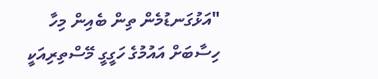"އަޅުގަނޑުމެން ތިން ބެއިން މިހާ ހިސާބަށް އައުމުގެ ހަގީގީ މޭސްތިރިއަކީ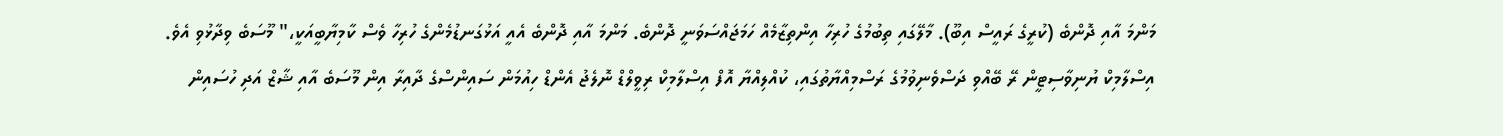މަންމަ އާއި ދޮންބެ (ކުރީގެ ރައީސް އިބޫ). މާލޭގައި ތިބުމުގެ ހުރިހާ އިންތިޒާމެއް ހަމަޖައްސަވަނީ ދޮންބެ. މަންމަ އާއި ދޮންބެ އެއީ އަޅުގަނޑުމެންގެ ހުރިހާ ވެސް ކާމިޔާބީއަކީ،" މޫސަބެ ވިދާޅުވި އެވެ.
އިސްލާމިކް ޔުނިވާސިޓީން ރޭ ބޭއްވި ދަސްވެނިވުމުގެ ރަސްމިއްޔާތުގައި، ކުއްލިއްޔާ އޮފް އިސްލާމިކް ރިވީލްޑް ނޮލެޖު އެންޑް ހިއުމަން ސައިންސްގެ ދާއިރާ އިން މޫސަބެ އާއި ޝާޒް އަދި ހުސައިން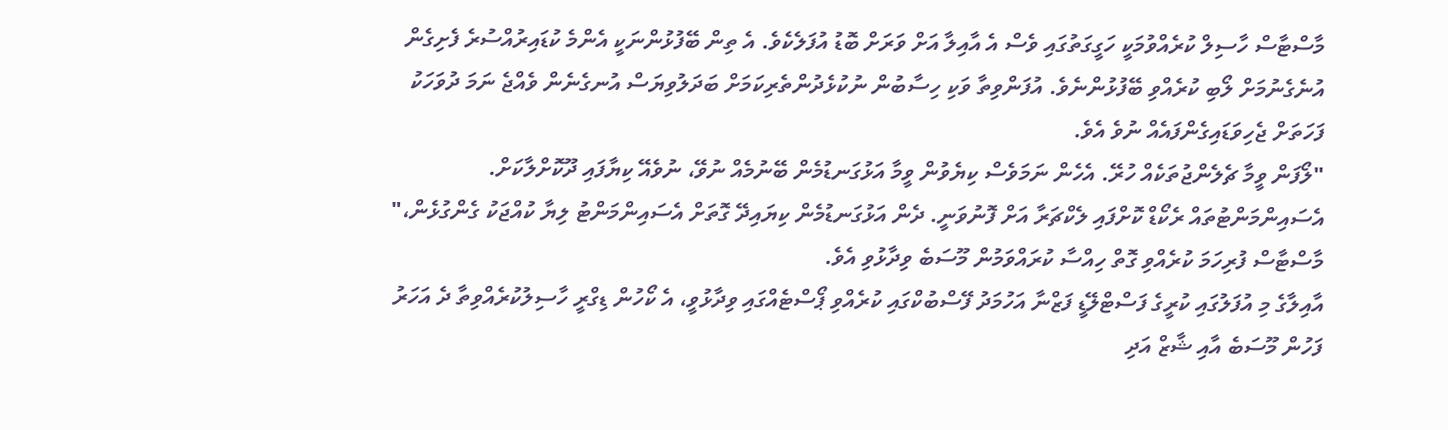މާސްޓާސް ހާސިލް ކުރެއްވުމަކީ ހަގީގަތުގައި ވެސް އެ އާއިލާ އަށް ވަރަށް ބޮޑު އުފަލެކެވެ. އެ ތިން ބޭފުޅުންނަކީ އެންމެ ކުޑައިރުއްސުރެ ފެށިގެން އުނެގެނުމަށް ލޯބި ކުރެއްވި ބޭފުޅުންނެވެ. އުފަންވިތާ ވަކި ހިސާބުން ނުކުޅެދުންތެރިކަމަށް ބަދަލުވިޔަސް އުނގެނެން ވެއްޖެ ނަމަ ދުވަހަކު ފަހަތަށް ޖެހިވަޑައިގެންފައެއް ނުވެ އެވެ.
"ލޯފަން ވީމާ ޗެލެންޖުތަކެއް ހުރޭ. އެހެން ނަމަވެސް ކިޔެވުން ވީމާ އަޅުގަނޑުމެން ބޭނުމެއް ނުވޭ، ނުވެއޭ ކިޔާފައި ދޫކޮށްލާކަށް. އެސައިންމަންޓުތައް ރެކޯޑް ކޮށްފައި ލެކްޗަރާ އަށް ފޮނުވަނީ. ދެން އަޅުގަނޑުމެން ކިޔައިދޭ ގޮތަށް އެސައިންމަންޓު ލިޔާ ކުއްޖަކު ގެންގުޅެން،" މާސްޓާސް ފުރިހަމަ ކުރެއްވި ގޮތް ހިއްސާ ކުރައްވަމުން މޫސަބެ ވިދާޅުވި އެވެ.
އާއިލާގެ މި އުފަލުގައި ކުރީގެ ފަސްޓްލޭޑީ ފަޒްނާ އަހުމަދު ފޭސްބުކްގައި ކުރެއްވި ޕޯސްޓެއްގައި ވިދާޅުވީ، އެ ކޯހުން ޑިގްރީ ހާސިލުކުރެއްވިތާ ދެ އަހަރު ފަހުން މޫސަބެ އާއި ޝާޒް އަދި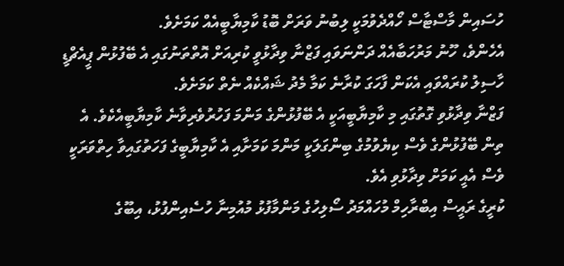ހުސައިން މާސްޓާސް ހޯއްދެވުމަކީ ލިބުނު ވަރަށް ބޮޑު ކާމިޔާބީއެއް ކަމަށެވެ.
އެހެންވެ، ހޫނު މަރުހަބާއެއް ދަންނަވައި ފަޒްނާ ވިދާޅުވީ ކުރިއަށް އޮތްތަނުގައި އެ ބޭފުޅުން ޕީއެޗްޑީ ހާސިލު ކުރައްވައި އެކަން ފާހަގަ ކުރާނެ ކަމާ މެދު ޝައްކެއް ނެތް ކަމަށެވެ.
ފަޒްނާ ވިދާޅުވި ގޮތުގައި މި ކާމިޔާބީއަކީ އެ ބޭފުޅުންގެ މަންމަ ފަހުރުވެރިވާނެ ކާމިޔާބީއެކެވެ. އެ ތިން ބޭފުޅުންގެ ވެސް ކިޔެވުމުގެ ބިންގަލަކީ މަންމަ ކަމަށާއި އެ ކާމިޔާބީގެ ފަހަތުގައިވާ ހިތްވަރަކީ ވެސް އެއީ ކަމަށް ވިދާޅުވި އެވެ.
ކުރީގެ ރައީސް އިބްރާހިމް މުހައްމަދު ސޯލިހުގެ މަންމާފުޅު މުއުމިނާ ހުސެއިންފުޅު، އިބޫގެ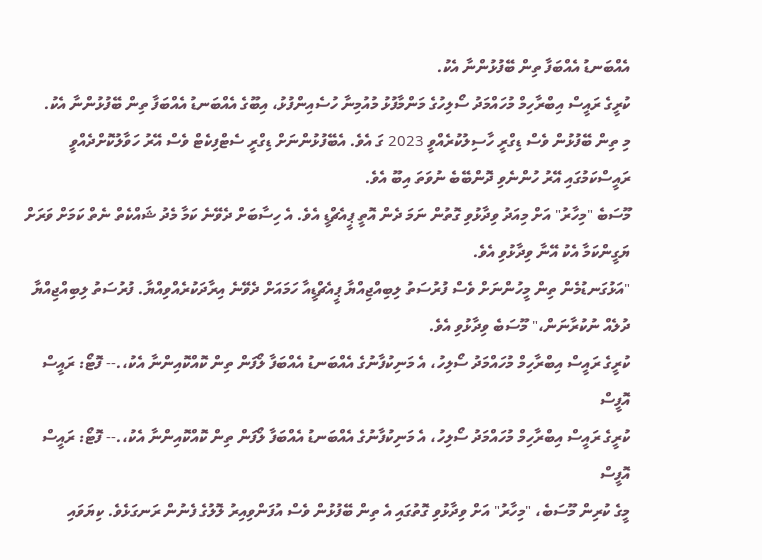އެއްބަނޑު އެއްބަފާ ތިން ބޭފުޅުންނާ އެކު.
ކުރީގެ ރައީސް އިބްރާހިމް މުހައްމަދު ސޯލިހުގެ މަންމާފުޅު މުއުމިނާ ހުސެއިންފުޅު، އިބޫގެ އެއްބަނޑު އެއްބަފާ ތިން ބޭފުޅުންނާ އެކު.
މި ތިން ބޭފުޅުން ވެސް ޑިގްރީ ހާސިލުކުރެއްވީ 2023 ގަ އެވެ. އެބޭފުޅުންނަށް ޑިގްރީ ސެޓްފިކެޓް ވެސް އޭރު ހަވާލުކޮށްދެއްވީ ރައީސްކަމުގައި އޭރު ހުންނެވި ދޮންބޭބެ ނުވަތަ އިބޫ އެވެ.
މޫސަބެ "މިހާރު" އަށް މިއަދު ވިދާޅުވި ގޮތުން ނަމަ ދެން އޮތީ ޕީއެޗްޑީ އެވެ. އެ ހިސާބަށް ދެވޭނެ ކަމާ މެދު ޝައްކެތް ނެތް ކަމަށް ވަރަށް ޔަގީންކަމާ އެކު އޭނާ ވިދާޅުވި އެވެ.
"އަޅުގަނޑުމެން ތިން މީހުންނަށް ވެސް ފުރުސަތު ލިބިއްޖިއްޔާ ޕީއެޗްޑީއާ ހަމައަށް ދެވޭނެ އިރާދަކުރެއްވިއްޔާ. ފުރުސަތު ލިބިއްޖިއްޔާ ދުލެއް ނުކުރާނަން،" މޫސަބެ ވިދާޅުވި އެވެ.
ކުރީގެ ރައީސް އިބްރާހިމް މުހައްމަދު ސޯލިހު، އެ މަނިކުފާނުގެ އެއްބަނޑު އެއްބަފާ ލޯފަން ތިން ކޮއްކޮއިންނާ އެކު،.-- ފޮޓޯ: ރައީސް އޮފީސް
ކުރީގެ ރައީސް އިބްރާހިމް މުހައްމަދު ސޯލިހު، އެ މަނިކުފާނުގެ އެއްބަނޑު އެއްބަފާ ލޯފަން ތިން ކޮއްކޮއިންނާ އެކު،.-- ފޮޓޯ: ރައީސް އޮފީސް
މީގެ ކުރިން މޫސަބެ، "މިހާރު" އަށް ވިދާޅުވި ގޮތުގައި އެ ތިން ބޭފުޅުން ވެސް އުފަންވިއިރު ލޮލުގެ ފެނުން ރަނގަޅެވެ. ކިޔަވައި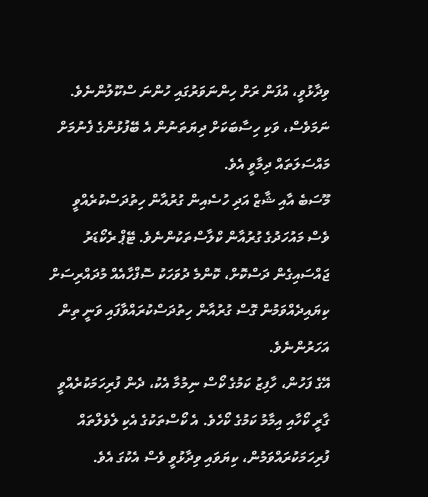ވިދާޅުވީ، އުފަން ރަށް ހިންނަވަރުގައި ހުންނަ ސްކޫލުންނެވެ. ނަމަވެސް، ވަކި ހިސާބަކަށް ދިޔަތަނުން އެ ބޭފުޅުންގެ ފެނުމަށް މައްސަލަތައް ދިމާވީ އެވެ.
މޫސަބެ އާއި ޝާޒް އަދި ހުސެއިން ގުރުއާން ހިތުދަސްކުރެއްވީ ވެސް މައުހަދުގެ ގުރުއާން ކްލާސްތަކުންނެވެ. ޓޭޕް ރެކޯޑަރު ޖައްސައިގެން ދަސްކޮށް، ކޮންމެ ދުވަހަކު ސޮފްހާއެއް މުދައްރިސަށް ކިޔައިދެއްވަމުން ގޮސް ގުރުއާން ހިތުދަސްކުރައްވާފައި ވަނީ ތިން އަހަރުންނެވެ.
އޭގެ ފަހުން، ހާފިޒު ކަމުގެ ކޯސް ނިމުމާ އެކު، ދެން ފުރިހަމަކުރެއްވީ ގާރީ ކޯހާއި އިމާމު ކަމުގެ ކޯހެވެ. އެ ކޯސްތަކުގެ އެކި ލެވެލްތައް ފުރިހަމަކުރައްވަމުން، ކިޔަވައި ވިދާޅުވީ ވެސް އެކުގަ އެވެ.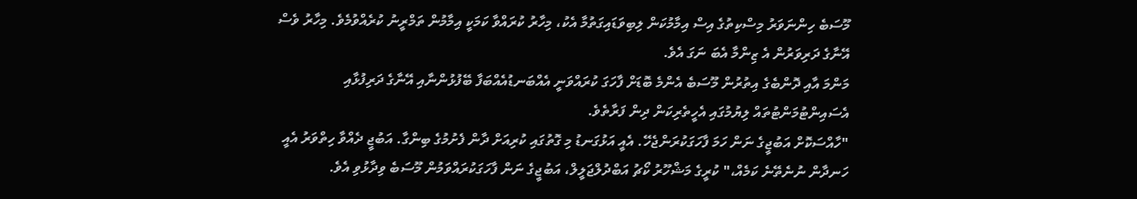މޫސަބެ ހިންނަވަރު މިސްކިތުގެ އިސް އިމާމުކަން ލިބިވަޑައިގަތުމާ އެކު، މިހާރު ކުރައްވާ ކަމަކީ އިމާމުން ތަމްރީނު ކުރެއްވުމެވެ. މިހާރު ވެސް އޭނާގެ ދަރިވަރުން އެ ޒިންމާ އެބަ ނަގަ އެވެ.
މަންމަ އާއި ދޮންބެގެ އިތުރުން މޫސަބެ އެންމެ ބޮޑަށް ފާހަގަ ކުރައްވަނީ އެއްބަނޑުއެއްބަފާ ބޭފުޅުންނާއި އޭނާގެ ދަރިފުޅާއި އެސައިންޓުމަންޓުތައް ލިޔުމުގައި އެހީތެރިކަން ދިން ފަރާތެވެ.
"ހާއްސަކޮށް އަބުޖީގެ ނަން ހަމަ ފާހަގަކުރަންޖެހޭ. އެއީ އަޅުގަނޑު މި ގޮތުގައި ކުރިއަށް ދާން ފެށުމުގެ ބިންގާ. އަބުޖީ ދެއްވާ ހިތްވަރު އެއީ ހަނދާން ނުނެތޭނެ ކަމެއް،" ކުރީގެ މަޝްހޫރު ކޯޗު އަބްދުލްޖަލީލް، އަބުޖީގެ ނަން ފާހަގަކުރައްވަމުން މޫސަބެ ވިދާޅުވި އެވެ.